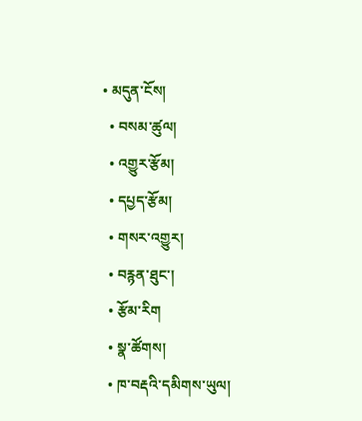• མདུན་ངོས།
  • བསམ་ཚུལ།
  • འགྱུར་རྩོམ།
  • དཔྱད་རྩོམ།
  • གསར་འགྱུར།
  • བརྙན་ཐུང་།
  • རྩོམ་རིག
  • སྣ་ཚོགས།
  • ཁ་བརྡའི་དམིགས་ཡུལ།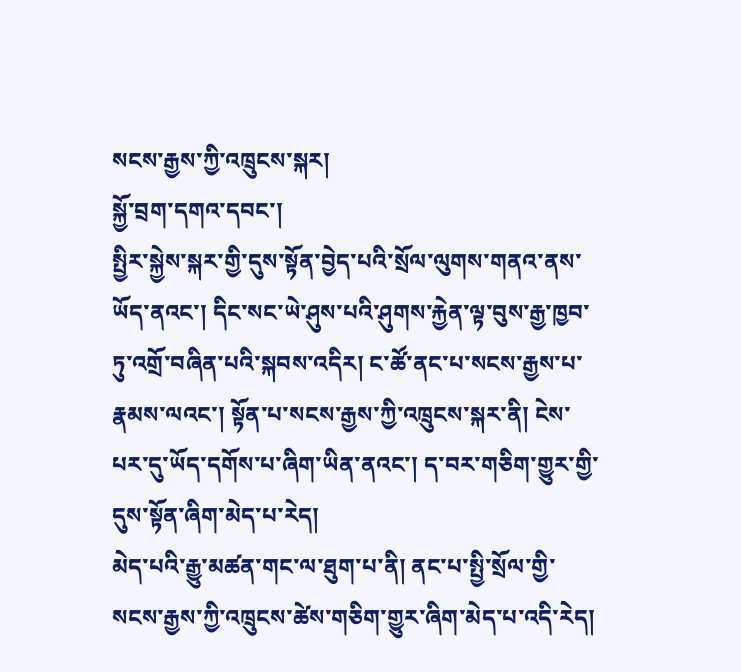སངས་རྒྱས་ཀྱི་འཁྲུངས་སྐར།
སྐྱོ་བྲག་དགའ་དབང་།
སྤྱིར་སྐྱེས་སྐར་གྱི་དུས་སྟོན་བྱེད་པའི་སྲོལ་ལུགས་གནའ་ནས་ཡོད་ནའང་། དིང་སང་ཡེ་ཤུས་པའི་ཤུགས་རྐྱེན་ལྟ་བུས་རྒྱ་ཁྱབ་ཏུ་འགྲོ་བཞིན་པའི་སྐབས་འདིར། ང་ཚོ་ནང་པ་སངས་རྒྱས་པ་རྣམས་ལའང་། སྟོན་པ་སངས་རྒྱས་ཀྱི་འཁྲུངས་སྐར་ནི། ངེས་པར་དུ་ཡོད་དགོས་པ་ཞིག་ཡིན་ནའང་། ད་བར་གཅིག་གྱུར་གྱི་དུས་སྟོན་ཞིག་མེད་པ་རེད།
མེད་པའི་རྒྱུ་མཚན་གང་ལ་ཐུག་པ་ནི། ནང་པ་སྤྱི་སྲོལ་གྱི་སངས་རྒྱས་ཀྱི་འཁྲུངས་ཚེས་གཅིག་གྱུར་ཞིག་མེད་པ་འདི་རེད།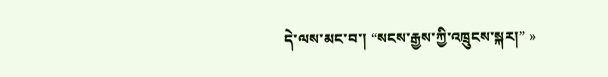དེ་ལས་མང་བ་། “སངས་རྒྱས་ཀྱི་འཁྲུངས་སྐར།” »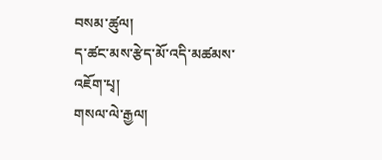བསམ་ཚུལ།
ད་ཚང་མས་རྩེད་མོ་འདི་མཚམས་འཇོག་པྭ།
གསལ་ལེ་རྒྱལ།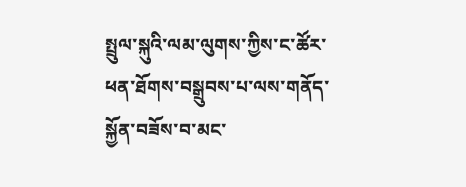སྤྲུལ་སྐུའི་ལམ་ལུགས་ཀྱིས་ང་ཚོར་ཕན་ཐོགས་བསྒྲུབས་པ་ལས་གནོད་སྐྱོན་བཟོས་བ་མང་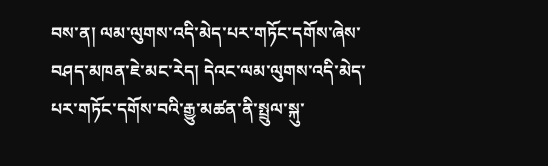བས་ན། ལམ་ལུགས་འདི་མེད་པར་གཏོང་དགོས་ཞེས་བཤད་མཁན་ཇེ་མང་རེད། དེའང་ལམ་ལུགས་འདི་མེད་པར་གཏོང་དགོས་བའི་རྒྱུ་མཚན་ནི་སྤྲུལ་སྐུ་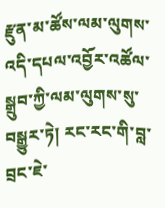རྫུན་མ་ཚོས་ལམ་ལུགས་འདི་དཔལ་འབྱོར་འཚོལ་སྒྲུབ་ཀྱི་ལམ་ལུགས་སུ་བསྒྱུར་ཏེ། རང་རང་གི་བླ་བྲང་ཇེ་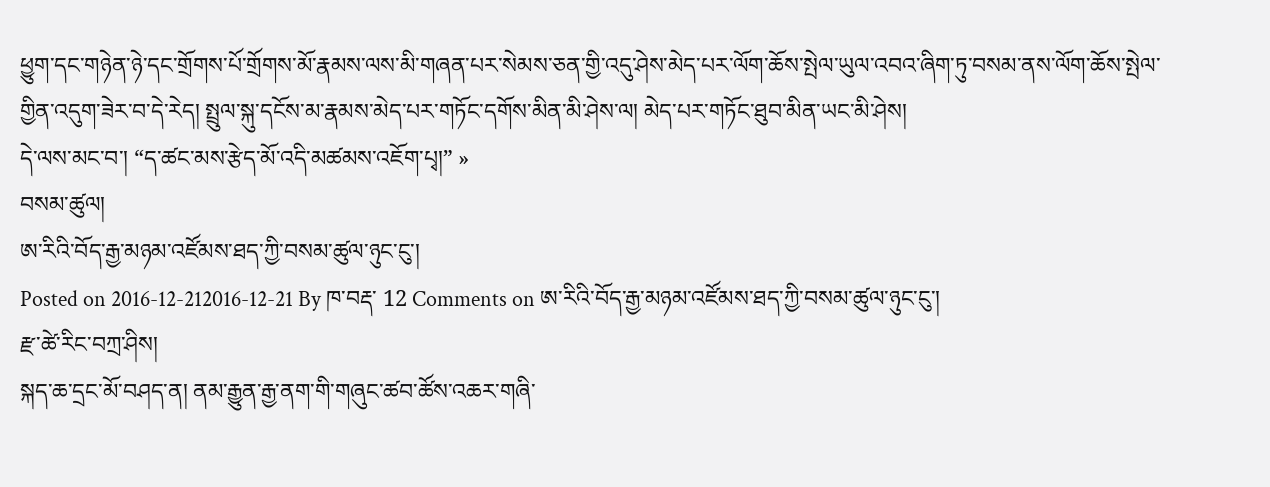ཕྱུག་དང་གཉེན་ཉེ་དང་གྲོགས་པོ་གྲོགས་མོ་རྣམས་ལས་མི་གཞན་པར་སེམས་ཅན་གྱི་འདུ་ཤེས་མེད་པར་ལོག་ཆོས་སྤེལ་ཡུལ་འབའ་ཞིག་ཏུ་བསམ་ནས་ལོག་ཆོས་སྤེལ་གྱིན་འདུག་ཟེར་བ་དེ་རེད། སྤྲུལ་སྐུ་དངོས་མ་རྣམས་མེད་པར་གཏོང་དགོས་མིན་མི་ཤེས་ལ། མེད་པར་གཏོང་ཐུབ་མིན་ཡང་མི་ཤེས།
དེ་ལས་མང་བ་། “ད་ཚང་མས་རྩེད་མོ་འདི་མཚམས་འཇོག་པྭ།” »
བསམ་ཚུལ།
ཨ་རིའི་བོད་རྒྱ་མཉམ་འཛོམས་ཐད་ཀྱི་བསམ་ཚུལ་ཉུང་ངུ་།
Posted on 2016-12-212016-12-21 By ཁ་བརྡ་ 12 Comments on ཨ་རིའི་བོད་རྒྱ་མཉམ་འཛོམས་ཐད་ཀྱི་བསམ་ཚུལ་ཉུང་ངུ་།
རྫ་ཚེ་རིང་བཀྲ་ཤིས།
སྐད་ཆ་དྲང་མོ་བཤད་ན། ནམ་རྒྱུན་རྒྱ་ནག་གི་གཞུང་ཚབ་ཚོས་འཆར་གཞི་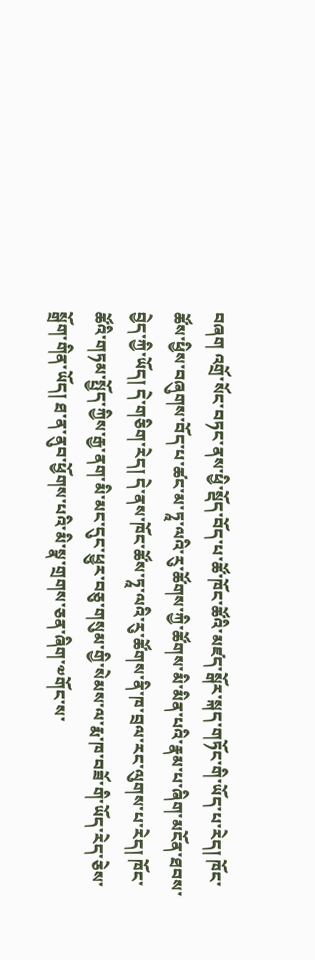བཞག འགྲོ་སོང་བཏང་ནས་ཕྱི་སྡོད་བོད་པ་ཚོ་ཁོང་ཚོའི་མཛད་སྒོར་སྐད་གཏོང་གི་ཡོད་པ་རེད། ཁོང་ཚོས་ཕྱིས་བཞུགས་བོད་པ་ཚང་མ་ཏཱ་ལའི་རུ་ཚོགས་ཀྱི་ཚོགས་མི་མིན་པའི་རྣམ་པ་ཞིག་མངོན་ཐབས་བྱེད་ཀྱི་ཡོད། དེ་གཅིག་རེད། དེ་ནས་ཁོང་ཚོས་ཏཱ་ལའི་རུ་ཚོགས་ནི་ཁ་བྲལ་རང་ལུགས་པ་རེད། ཁོང་ཚོའི་གཏམ་སྤྱོད་ཀྱིས་རྒྱ་ནག་མི་མང་དུང་ཕྱུར་བཅུ་གསུམ་གྱི་སེམས་ལ་རྨ་ཁ་བཟོ་གི་ཡོད་རེད་ཅེས་སྒྲོག་གིན་ཡོད། ཐ་ན་ནུབ་ཕྱོགས་པའི་མི་སྣ་གྲགས་ཅན་ཞིག་༧གོང་ས་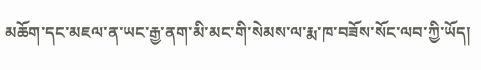མཆོག་དང་མཇལ་ན་ཡང་རྒྱ་ནག་མི་མང་གི་སེམས་ལ་རྨ་ཁ་བཟོས་སོང་ལབ་ཀྱི་ཡོད།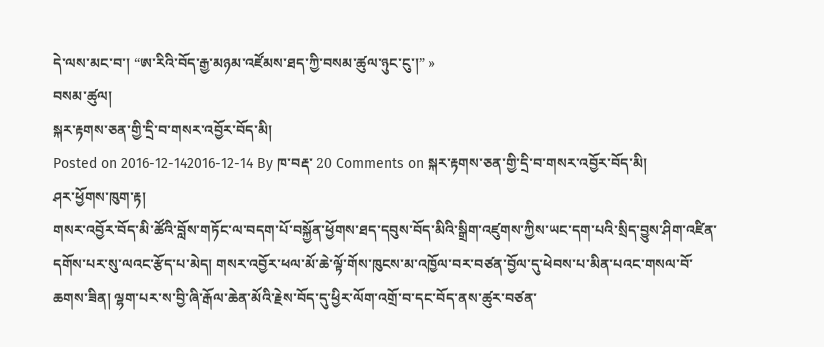དེ་ལས་མང་བ་། “ཨ་རིའི་བོད་རྒྱ་མཉམ་འཛོམས་ཐད་ཀྱི་བསམ་ཚུལ་ཉུང་ངུ་།” »
བསམ་ཚུལ།
སྐར་རྟགས་ཅན་གྱི་དྲི་བ་གསར་འབྱོར་བོད་མི།
Posted on 2016-12-142016-12-14 By ཁ་བརྡ་ 20 Comments on སྐར་རྟགས་ཅན་གྱི་དྲི་བ་གསར་འབྱོར་བོད་མི།
ཤར་ཕྱོགས་ཁུག་རྟ།
གསར་འབྱོར་བོད་མི་ཚོའི་བློས་གཏོང་ལ་བདག་པོ་བསྐྱོན་ཕྱོགས་ཐད་དབུས་བོད་མིའི་སྒྲིག་འཛུགས་ཀྱིས་ཡང་དག་པའི་སྲིད་བྱུས་ཤིག་འཛིན་དགོས་པར་སུ་ལའང་རྩོད་པ་མེད། གསར་འབྱོར་ཕལ་མོ་ཆེ་ལྟོ་གོས་ཁུངས་མ་འཁྱོལ་བར་བཙན་བྱོལ་དུ་ཕེབས་པ་མིན་པའང་གསལ་བོ་ཆགས་ཟིན། ལྷག་པར་ས་བྱི་ཞི་རྒོལ་ཆེན་མོའི་རྗེས་བོད་དུ་ཕྱིར་ལོག་འགྲོ་བ་དང་བོད་ནས་ཚུར་བཙན་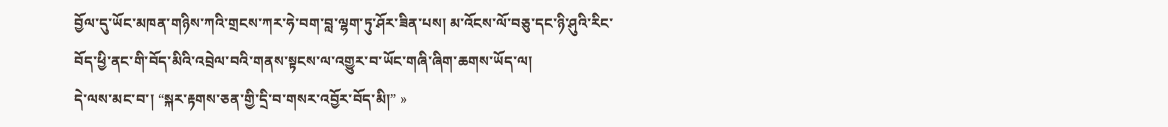བྱོལ་དུ་ཡོང་མཁན་གཉིས་ཀའི་གྲངས་ཀར་ཧེ་བག་བླ་ལྷག་ཏུ་ཤོར་ཟིན་པས། མ་འོངས་ལོ་བཅུ་དང་ཉི་ཤུའི་རིང་བོད་ཕྱི་ནང་གི་བོད་མིའི་འབྲེལ་བའི་གནས་སྟངས་ལ་འགྱུར་བ་ཡོང་གཞི་ཞིག་ཆགས་ཡོད་ལ།
དེ་ལས་མང་བ་། “སྐར་རྟགས་ཅན་གྱི་དྲི་བ་གསར་འབྱོར་བོད་མི།” »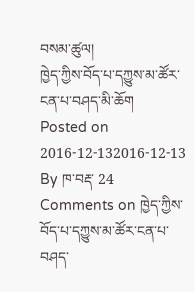བསམ་ཚུལ།
ཁྱེད་ཀྱིས་བོད་པ་དཀྱུས་མ་ཚོར་ངན་པ་བཤད་མི་ཆོག
Posted on 2016-12-132016-12-13 By ཁ་བརྡ་ 24 Comments on ཁྱེད་ཀྱིས་བོད་པ་དཀྱུས་མ་ཚོར་ངན་པ་བཤད་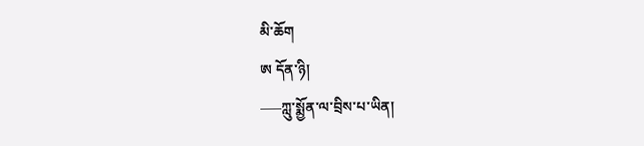མི་ཆོག
ཨ དོན་ཉི།
—–ཀླུ་སྨྱོན་ལ་བྲིས་པ་ཡིན།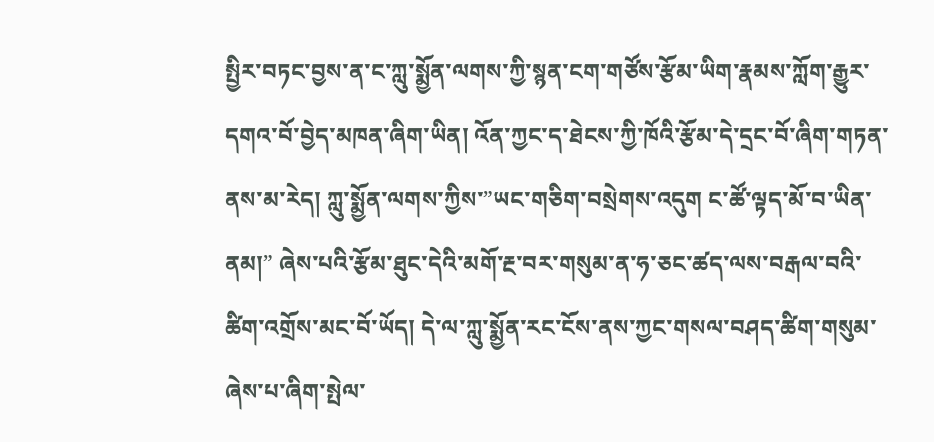སྤྱིར་བཏང་བྱས་ན་ང་ཀླུ་སྨྱོན་ལགས་ཀྱི་སྙན་ངག་གཙོས་རྩོམ་ཡིག་རྣམས་ཀློག་རྒྱུར་དགའ་བོ་བྱེད་མཁན་ཞིག་ཡིན། འོན་ཀྱང་ད་ཐེངས་ཀྱི་ཁོའི་རྩོམ་དེ་དྲང་བོ་ཞིག་གཏན་ནས་མ་རེད། ཀླུ་སྨྱོན་ལགས་ཀྱིས་”ཡང་གཅིག་བསྲེགས་འདུག ང་ཚོ་ལྟད་མོ་བ་ཡིན་ནམ།” ཞེས་པའི་རྩོམ་ཐུང་དེའི་མགོ་རྔ་བར་གསུམ་ན་ཧ་ཅང་ཚད་ལས་བརྒལ་བའི་ཚིག་འགྲོས་མང་བོ་ཡོད། དེ་ལ་ཀླུ་སྨྱོན་རང་ངོས་ནས་ཀྱང་གསལ་བཤད་ཚིག་གསུམ་ཞེས་པ་ཞིག་སྤེལ་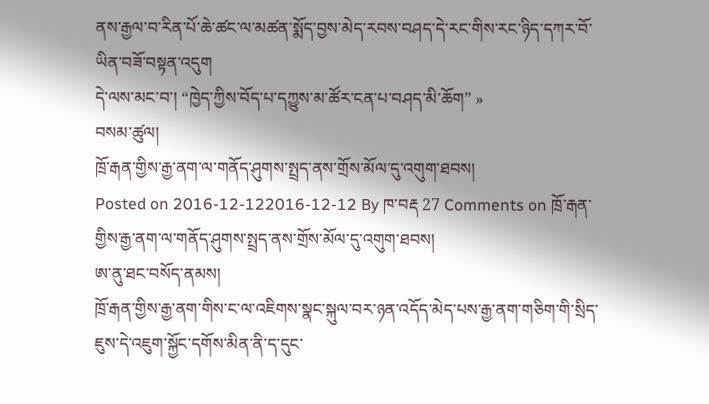ནས་རྒྱལ་བ་རིན་པོ་ཆེ་ཚང་ལ་མཚན་སྨོད་བྱས་མེད་རབས་བཤད་དེ་རང་གིས་རང་ཉིད་དཀར་བོ་ཡིན་བཟོ་བསྟན་འདུག
དེ་ལས་མང་བ་། “ཁྱེད་ཀྱིས་བོད་པ་དཀྱུས་མ་ཚོར་ངན་པ་བཤད་མི་ཆོག” »
བསམ་ཚུལ།
ཁྲོ་རྒན་གྱིས་རྒྱ་ནག་ལ་གནོད་ཤུགས་སྤྲད་ནས་གྲོས་མོལ་དུ་འགུག་ཐབས།
Posted on 2016-12-122016-12-12 By ཁ་བརྡ 27 Comments on ཁྲོ་རྒན་གྱིས་རྒྱ་ནག་ལ་གནོད་ཤུགས་སྤྲད་ནས་གྲོས་མོལ་དུ་འགུག་ཐབས།
ཨ་ནུ་ཐང་བསོད་ནམས།
ཁྲོ་རྒན་གྱིས་རྒྱ་ནག་གིས་ང་ལ་འཇིགས་སྣང་སྐུལ་བར་ཉན་འདོད་མེད་པས་རྒྱ་ནག་གཅིག་གི་སྲིད་ཇུས་དེ་འཇུག་སྐྱོང་དགོས་མིན་ནི་ད་དུང་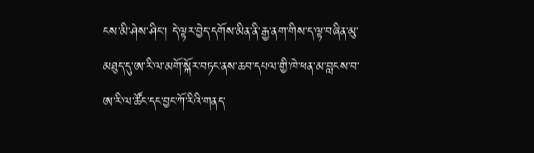ངས་མི་ཤེས་ཤིང་། དེ་ལྟར་བྱེད་དགོས་མིན་ནི་རྒྱ་ནག་གིས་ད་ལྟ་བཞིན་མུ་མཐུད་དུ་ཨ་རི་ལ་མགོ་སྐོར་བཏང་ནས་ཆབ་དཔལ་གྱི་ཁེ་ཕན་མ་བླངས་བ་ཨ་རི་ལ་ཚོང་དང་བྱང་ཀོ་རིའི་གནད་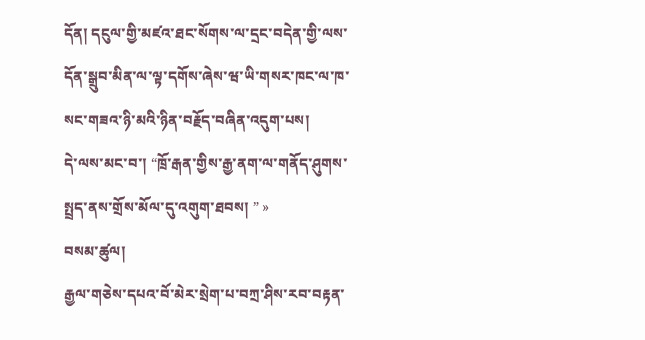དོན། དངུལ་གྱི་མཛའ་ཐང་སོགས་ལ་དྲང་བདེན་གྱི་ལས་དོན་སྒྲུབ་མིན་ལ་ལྟ་དགོས་ཞེས་ཝ་ཡི་གསར་ཁང་ལ་ཁ་སང་གཟའ་ཉི་མའི་ཉིན་བརྗོད་བཞིན་འདུག་པས།
དེ་ལས་མང་བ་། “ཁྲོ་རྒན་གྱིས་རྒྱ་ནག་ལ་གནོད་ཤུགས་སྤྲད་ནས་གྲོས་མོལ་དུ་འགུག་ཐབས། ” »
བསམ་ཚུལ།
རྒྱལ་གཅེས་དཔའ་བོ་མེར་སྲེག་པ་བཀྲ་ཤིས་རབ་བརྟན་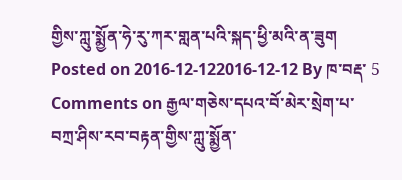གྱིས་ཀླུ་སྨྱོན་ཧེ་རུ་ཀར་གླན་པའི་སྐད་ཕྱི་མའི་ན་ཟུག
Posted on 2016-12-122016-12-12 By ཁ་བརྡ་ 5 Comments on རྒྱལ་གཅེས་དཔའ་བོ་མེར་སྲེག་པ་བཀྲ་ཤིས་རབ་བརྟན་གྱིས་ཀླུ་སྨྱོན་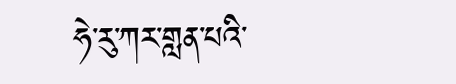ཧེ་རུ་ཀར་གླན་པའི་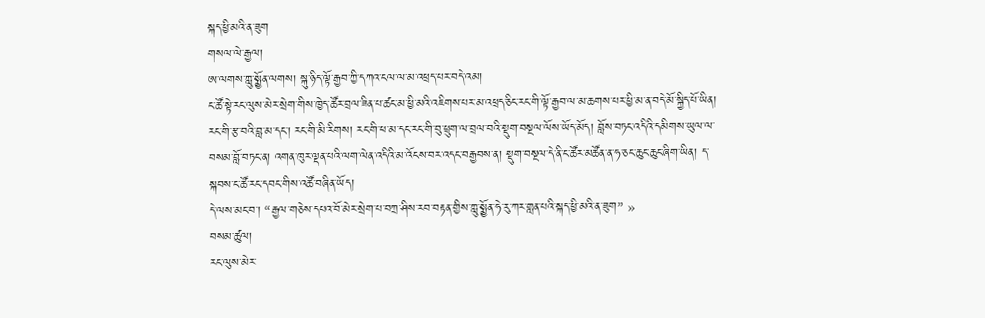སྐད་ཕྱི་མའི་ན་ཟུག
གསལ་ལེ་རྒྱལ།
ཨ་ལགས་ཀླུ་སྨྱོན་ལགས། སྐུ་ཉིད་ལྟོ་རྒྱབ་ཀྱི་དཀའ་ངལ་ལ་མ་འཕྲད་པར་བདེ་འམ།
ང་ཚོ་སྟེ་རང་ལུས་མེར་སྲེག་གིས་ཁྱེད་ཚོར་བྲལ་ཟིན་པ་ཚང་མ་ཕྱི་མའི་འཇིགས་པར་མ་འཕྲད་ཅིང་རང་གི་ལྟོ་རྒྱབ་ལ་མ་ཆགས་པར་ཕྱི་མ་ན་བདེ་མོ་སྐྱིད་པོ་ཡིན། རང་གི་རྩ་བའི་བླ་མ་དང་། རང་གི་མི་རིགས། རང་གི་ཕ་མ་དང་རང་གི་བུ་ཕྲུག་ལ་བྲལ་བའི་སྡུག་བསྔལ་ལོས་ཡོད་མོད། བློས་བཏང་འདིའི་དམིགས་ཡུལ་ལ་བསམ་བློ་བཏང་ན། འགན་ཁུར་ལྡན་པའི་ལག་ལེན་འདིའི་མ་འོངས་བར་འདང་བརྒྱབས་ན། སྡུག་བསྔལ་དེ་ནི་ང་ཚོར་མཚོན་ན་ཧ་ཅང་ཆུང་ཆུང་ཞིག་ཡིན། ད་སྐབས་ང་ཚོ་རང་དབང་གིས་འཚོ་བཞིན་ཡོད།
དེ་ལས་མང་བ་། “རྒྱལ་གཅེས་དཔའ་བོ་མེར་སྲེག་པ་བཀྲ་ཤིས་རབ་བརྟན་གྱིས་ཀླུ་སྨྱོན་ཧེ་རུ་ཀར་གླན་པའི་སྐད་ཕྱི་མའི་ན་ཟུག” »
བསམ་ཚུལ།
རང་ལུས་མེར་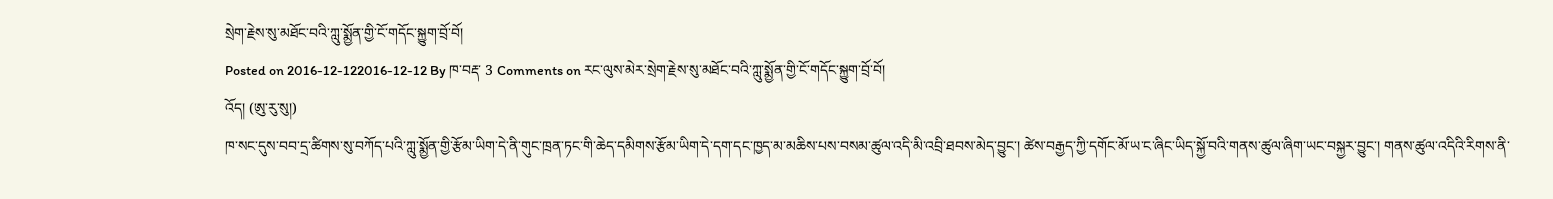སྲེག་རྗེས་སུ་མཐོང་བའི་ཀླུ་སྨྱོན་གྱི་ངོ་གདོང་སྐྱུག་བྲོ་བོ།
Posted on 2016-12-122016-12-12 By ཁ་བརྡ་ 3 Comments on རང་ལུས་མེར་སྲེག་རྗེས་སུ་མཐོང་བའི་ཀླུ་སྨྱོན་གྱི་ངོ་གདོང་སྐྱུག་བྲོ་བོ།
འོད། (ཨུ་རུ་སུ།)
ཁ་སང་དུས་བབ་དྲ་ཚིགས་སུ་བཀོད་པའི་ཀླུ་སྨྱོན་གྱི་རྩོམ་ཡིག་དེ་ནི་གུང་ཁྲན་ཏང་གི་ཆེད་དམིགས་རྩོམ་ཡིག་དེ་དག་དང་ཁྱད་མ་མཆིས་པས་བསམ་ཚུལ་འདི་མི་འབྲི་ཐབས་མེད་བྱུང་། ཚེས་བརྒྱད་ཀྱི་དགོང་མོ་ཡ་ང་ཞིང་ཡིད་སྐྱོ་བའི་གནས་ཚུལ་ཞིག་ཡང་བསྐྱར་བྱུང་། གནས་ཚུལ་འདིའི་རིགས་ནི་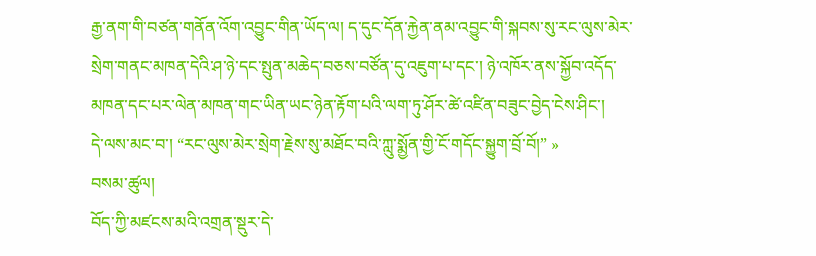རྒྱ་ནག་གི་བཙན་གནོན་འོག་འབྱུང་གིན་ཡོད་ལ། ད་དུང་དོན་རྐྱེན་ནམ་འབྱུང་གི་སྐབས་སུ་རང་ལུས་མེར་སྲེག་གནང་མཁན་དེའི་ཤ་ཉེ་དང་སྤུན་མཆེད་བཅས་བཙོན་དུ་འཇུག་པ་དང་། ཉེ་འཁོར་ནས་སྐྱོབ་འདོད་མཁན་དང་པར་ལེན་མཁན་གང་ཡིན་ཡང་ཉེན་རྟོག་པའི་ལག་ཏུ་ཤོར་ཚེ་འཛིན་བཟུང་བྱེད་ངེས་ཤིང་།
དེ་ལས་མང་བ་། “རང་ལུས་མེར་སྲེག་རྗེས་སུ་མཐོང་བའི་ཀླུ་སྨྱོན་གྱི་ངོ་གདོང་སྐྱུག་བྲོ་བོ།” »
བསམ་ཚུལ།
བོད་ཀྱི་མཛངས་མའི་འགྲན་སྡུར་དེ་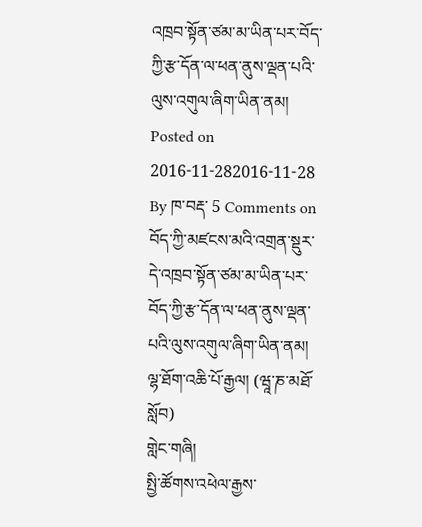འཁྲབ་སྟོན་ཙམ་མ་ཡིན་པར་བོད་ཀྱི་རྩ་དོན་ལ་ཕན་ནུས་ལྡན་པའི་ལུས་འགུལ་ཞིག་ཡིན་ནམ།
Posted on 2016-11-282016-11-28 By ཁ་བརྡ་ 5 Comments on བོད་ཀྱི་མཛངས་མའི་འགྲན་སྡུར་དེ་འཁྲབ་སྟོན་ཙམ་མ་ཡིན་པར་བོད་ཀྱི་རྩ་དོན་ལ་ཕན་ནུས་ལྡན་པའི་ལུས་འགུལ་ཞིག་ཡིན་ནམ།
ལྷ་ཐོག་འཆི་པོ་རྒྱལ། (ཝཱ་ཎ་མཐོ་སློབ)
གླེང་གཞི།
སྤྱི་ཚོགས་འཕེལ་རྒྱས་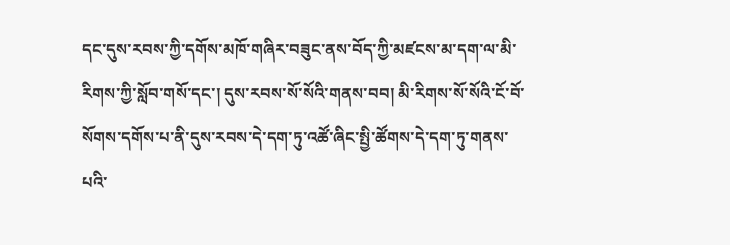དང་དུས་རབས་ཀྱི་དགོས་མཁོ་གཞིར་བཟུང་ནས་བོད་ཀྱི་མཛངས་མ་དག་ལ་མི་རིགས་ཀྱི་སློབ་གསོ་དང་། དུས་རབས་སོ་སོའི་གནས་བབ། མི་རིགས་སོ་སོའི་ངོ་བོ་སོགས་དགོས་པ་ནི་དུས་རབས་དེ་དག་ཏུ་འཚོ་ཞིང་སྤྱི་ཚོགས་དེ་དག་ཏུ་གནས་པའི་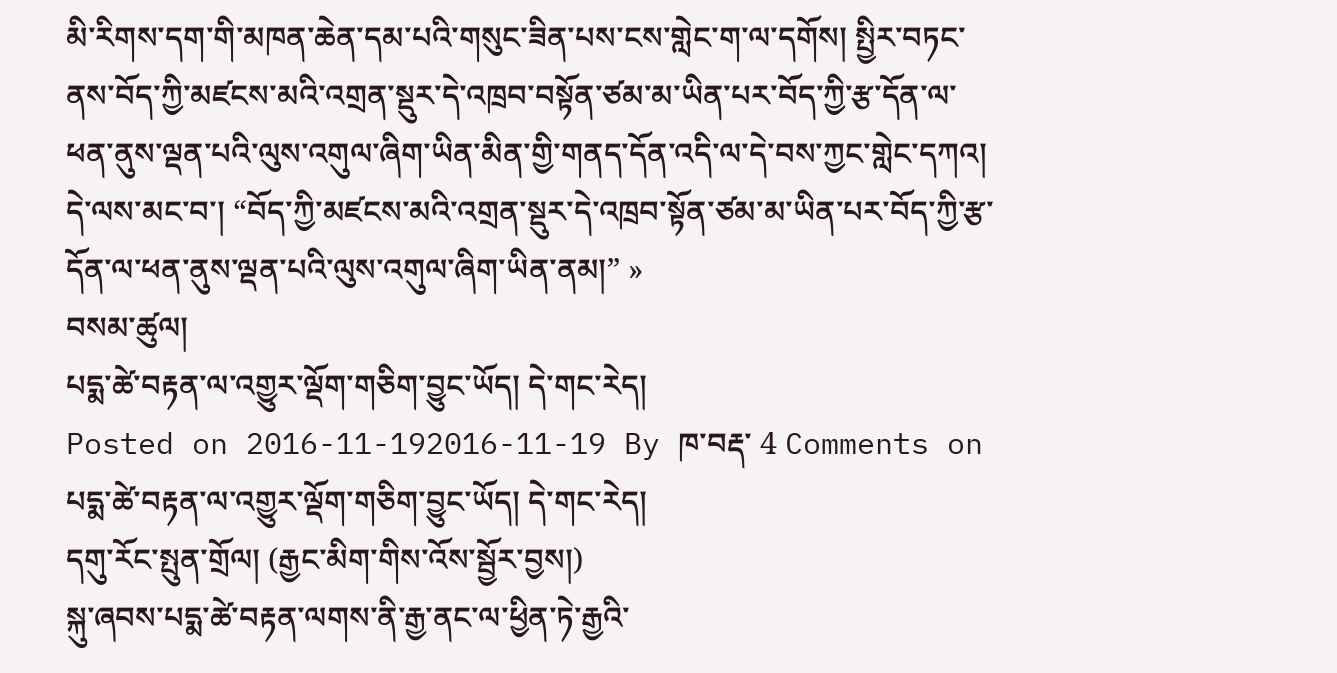མི་རིགས་དག་གི་མཁན་ཆེན་དམ་པའི་གསུང་ཟིན་པས་ངས་གླེང་ག་ལ་དགོས། སྤྱིར་བཏང་ནས་བོད་ཀྱི་མཛངས་མའི་འགྲན་སྡུར་དེ་འཁྲབ་བསྟོན་ཙམ་མ་ཡིན་པར་བོད་ཀྱི་རྩ་དོན་ལ་ཕན་ནུས་ལྡན་པའི་ལུས་འགུལ་ཞིག་ཡིན་མིན་གྱི་གནད་དོན་འདི་ལ་དེ་བས་ཀྱང་གླེང་དཀའ།
དེ་ལས་མང་བ་། “བོད་ཀྱི་མཛངས་མའི་འགྲན་སྡུར་དེ་འཁྲབ་སྟོན་ཙམ་མ་ཡིན་པར་བོད་ཀྱི་རྩ་དོན་ལ་ཕན་ནུས་ལྡན་པའི་ལུས་འགུལ་ཞིག་ཡིན་ནམ།” »
བསམ་ཚུལ།
པདྨ་ཚེ་བརྟན་ལ་འགྱུར་ལྡོག་གཅིག་བྱུང་ཡོད། དེ་གང་རེད།
Posted on 2016-11-192016-11-19 By ཁ་བརྡ་ 4 Comments on པདྨ་ཚེ་བརྟན་ལ་འགྱུར་ལྡོག་གཅིག་བྱུང་ཡོད། དེ་གང་རེད།
དགུ་རོང་སྤུན་གྲོལ། (རྒྱང་མིག་གིས་འོས་སྦྱོར་བྱས།)
སྐུ་ཞབས་པདྨ་ཚེ་བརྟན་ལགས་ནི་རྒྱ་ནང་ལ་ཕྱིན་ཏེ་རྒྱའི་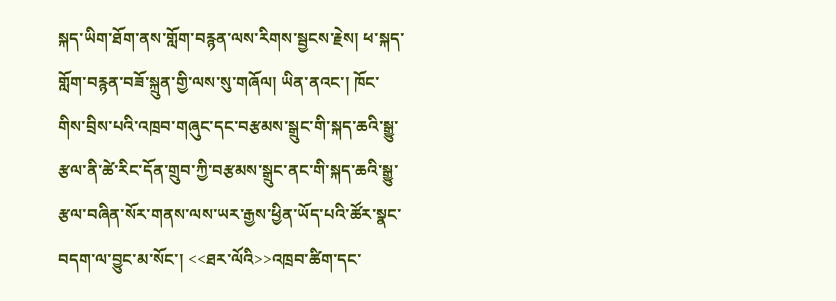སྐད་ཡིག་ཐོག་ནས་གློག་བརྙན་ལས་རིགས་སྦྱངས་རྗེས། ཕ་སྐད་གློག་བརྙན་བཟོ་སྐྲུན་གྱི་ལས་སུ་གཞོལ། ཡིན་ནའང་། ཁོང་གིས་བྲིས་པའི་འཁྲབ་གཞུང་དང་བརྩམས་སྒྲུང་གི་སྐད་ཆའི་སྒྱུ་རྩལ་ནི་ཚེ་རིང་དོན་གྲུབ་ཀྱི་བརྩམས་སྒྲུང་ནང་གི་སྐད་ཆའི་སྒྱུ་རྩལ་བཞིན་སོར་གནས་ལས་ཡར་རྒྱས་ཕྱིན་ཡོད་པའི་ཚོར་སྣང་བདག་ལ་བྱུང་མ་སོང་། <<ཐར་ལོའི>>འཁྲབ་ཚིག་དང་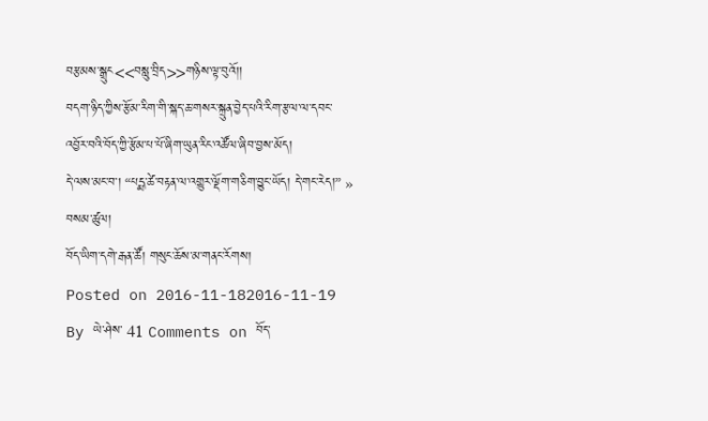བརྩམས་སྒྲུང<<བསླུ་བྲིད>>གཉིས་ལྟ་བུའོ།།
བདག་ཉིད་ཀྱིས་རྩོམ་རིག་གི་སྐད་ཆ་གསར་སྐྲུན་བྱེད་པའི་རིག་རྩལ་ལ་དབང་འབྱོར་བའི་བོད་ཀྱི་རྩོམ་པ་པོ་ཞིག་ཡུན་རིང་འཚོལ་ཞིབ་བྱས་མོད།
དེ་ལས་མང་བ་། “པདྨ་ཚེ་བརྟན་ལ་འགྱུར་ལྡོག་གཅིག་བྱུང་ཡོད། དེ་གང་རེད།” »
བསམ་ཚུལ།
བོད་ཡིག་དགེ་རྒན་ཚོ། གསུང་ཆོས་མ་གནང་རོགས།
Posted on 2016-11-182016-11-19 By ཡེ་ཤེས་ 41 Comments on བོད་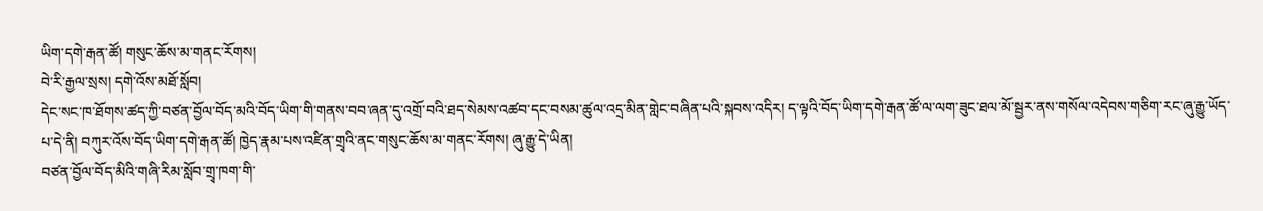ཡིག་དགེ་རྒན་ཚོ། གསུང་ཆོས་མ་གནང་རོགས།
བེ་རི་རྒྱལ་སྲས། དགེ་འོས་མཐོ་སློབ།
དེང་སང་ཁ་ཐོགས་ཚད་ཀྱི་བཙན་བྱོལ་བོད་མའི་བོད་ཡིག་གི་གནས་བབ་ཞན་དུ་འགྲོ་བའི་ཐད་སེམས་འཚབ་དང་བསམ་ཚུལ་འདྲ་མིན་གླེང་བཞིན་པའི་སྐབས་འདིར། ད་ལྟའི་བོད་ཡིག་དགེ་རྒན་ཚོ་ལ་ལག་ཟུང་ཐལ་མོ་སྦྱར་ནས་གསོལ་འདེབས་གཅིག་རང་ཞུ་རྒྱུ་ཡོད་པ་དེ་ནི། བཀུར་འོས་བོད་ཡིག་དགེ་རྒན་ཚོ། ཁྱེད་རྣམ་པས་འཛིན་གྲྭའི་ནང་གསུང་ཆོས་མ་གནང་རོགས། ཞུ་རྒྱུ་དེ་ཡིན།
བཙན་བྱོལ་བོད་མིའི་གཞི་རིམ་སློབ་གྲྭ་ཁག་གི་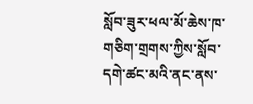སློབ་ཟུར་ཕལ་མོ་ཆེས་ཁ་གཅིག་གྲགས་ཀྱིས་སློབ་དགེ་ཚང་མའི་ནང་ནས་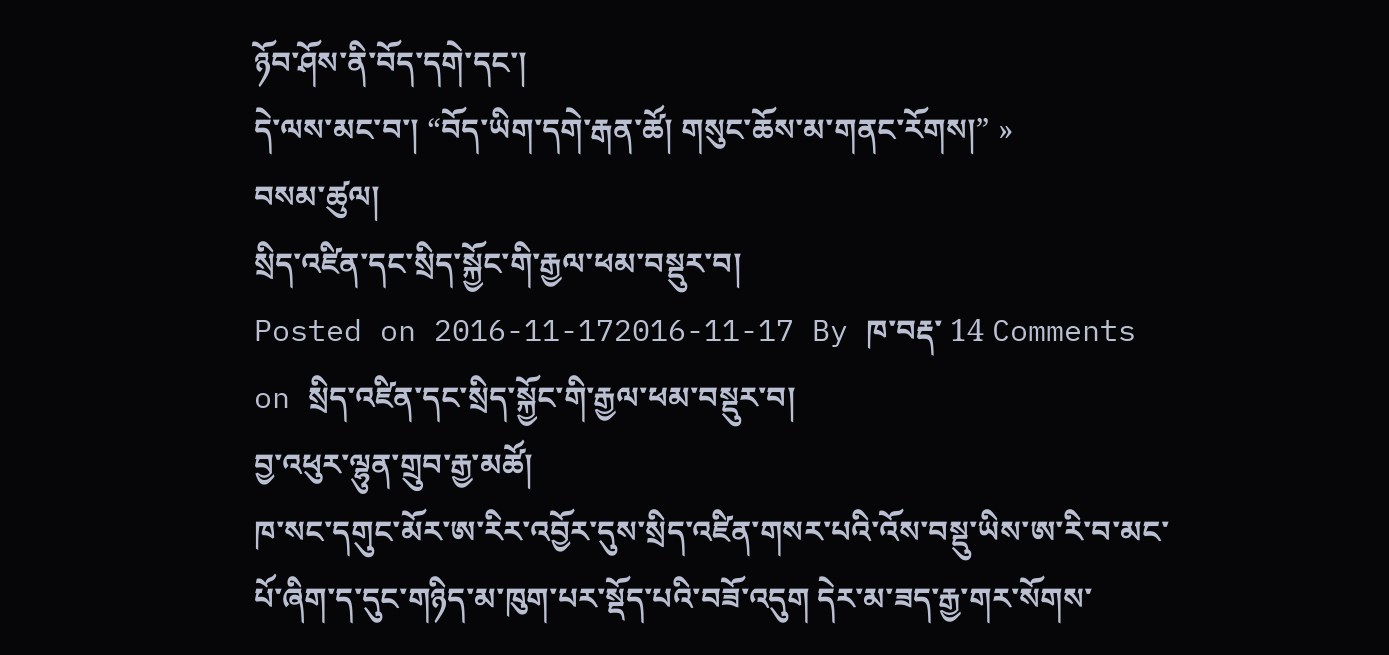ཉོབ་ཤོས་ནི་བོད་དགེ་དང་།
དེ་ལས་མང་བ་། “བོད་ཡིག་དགེ་རྒན་ཚོ། གསུང་ཆོས་མ་གནང་རོགས།” »
བསམ་ཚུལ།
སྲིད་འཛིན་དང་སྲིད་སྐྱོང་གི་རྒྱལ་ཕམ་བསྡུར་བ།
Posted on 2016-11-172016-11-17 By ཁ་བརྡ་ 14 Comments on སྲིད་འཛིན་དང་སྲིད་སྐྱོང་གི་རྒྱལ་ཕམ་བསྡུར་བ།
བྱ་འཕུར་ལྷུན་གྲུབ་རྒྱ་མཚོ།
ཁ་སང་དགུང་མོར་ཨ་རིར་འབྱོར་དུས་སྲིད་འཛིན་གསར་པའི་འོས་བསྡུ་ཡིས་ཨ་རི་བ་མང་པོ་ཞིག་ད་དུང་གཉིད་མ་ཁུག་པར་སྡོད་པའི་བཟོ་འདུག དེར་མ་ཟད་རྒྱ་གར་སོགས་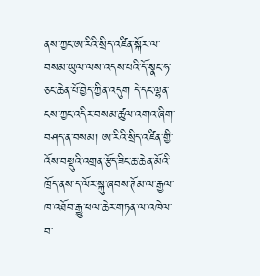ནས་ཀྱང་ཨ་རིའི་སྲིད་འཛིན་སྐོར་ལ་བསམ་ཡུལ་ལས་འདས་པའི་དོ་སྣང་ཧ་ཅང་ཆེན་པོ་བྱེད་ཀྱིན་འདུག དེ་དང་ལྷན་ངས་ཀྱང་འདིར་བསམ་ཚུལ་འགའ་ཞིག་བཤད་ན་བསམ། ཨ་རིའི་སྲིད་འཛིན་གྱི་འོས་བསྡུའི་འགྲན་རྩོད་ཟིང་ཆ་ཆེན་མོའི་ཁྲོད་ནས་ད་ལོར་སྐུ་ཞབས་ཊོམ་ལ་རྒྱལ་ཁ་འཐོབ་རྒྱུ་ཕལ་ཆེར་གཏན་ལ་འཁེལ་བ་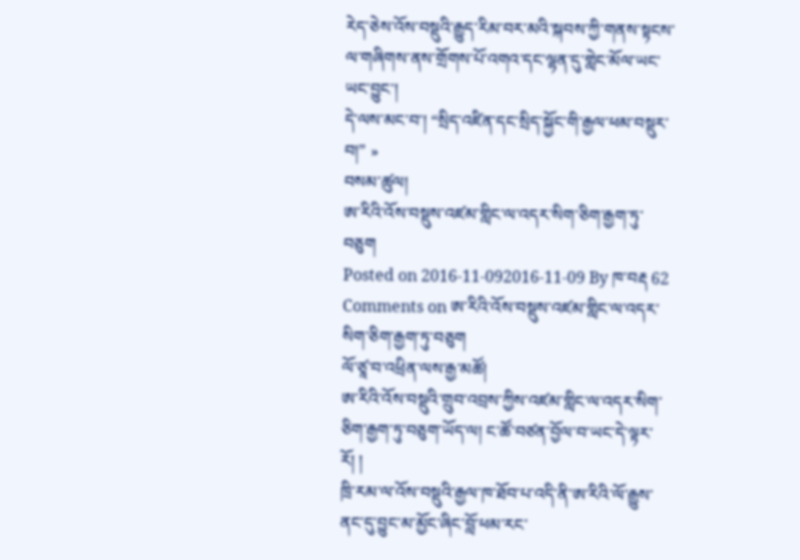རེད་ཅེས་འོས་བསྡུའི་རྒྱུད་རིམ་བར་མའི་སྐབས་ཀྱི་གནས་སྟངས་ལ་གཞིགས་ནས་གྲོགས་པོ་འགའ་དང་ལྷན་དུ་གླེང་མོལ་ཡང་ཡང་བྱུང་།
དེ་ལས་མང་བ་། “སྲིད་འཛིན་དང་སྲིད་སྐྱོང་གི་རྒྱལ་ཕམ་བསྡུར་བ།” »
བསམ་ཚུལ།
ཨ་རིའི་འོས་བསྡུས་འཛམ་གླིང་ལ་འདར་སིག་ཅིག་རྒྱག་ཏུ་བཅུག
Posted on 2016-11-092016-11-09 By ཁ་བརྡ 62 Comments on ཨ་རིའི་འོས་བསྡུས་འཛམ་གླིང་ལ་འདར་སིག་ཅིག་རྒྱག་ཏུ་བཅུག
ལོ་ཙཱ་བ་འཕྲིན་ལས་རྒྱ་མཚོ།
ཨ་རིའི་འོས་བསྡུའི་གྲུབ་འབྲས་ཀྱིས་འཛམ་གླིང་ལ་འདར་སིག་ཅིག་རྒྱག་ཏུ་བཅུག་ཡོད་ལ། ང་ཚོ་བཙན་བྱོལ་བ་ཡང་དེ་ལྟར་རོ། །
ཁྲི་རམ་ལ་འོས་བསྡུའི་རྒྱལ་ཁ་ཐོབ་པ་འདི་ནི་ཨ་རིའི་ལོ་རྒྱུས་ནང་དུ་བྱུང་མ་མྱོང་ཞིང་བློ་ཕམ་རང་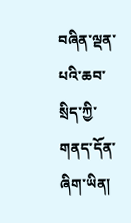བཞིན་ལྡན་པའི་ཆབ་སྲིད་ཀྱི་གནད་དོན་ཞིག་ཡིན།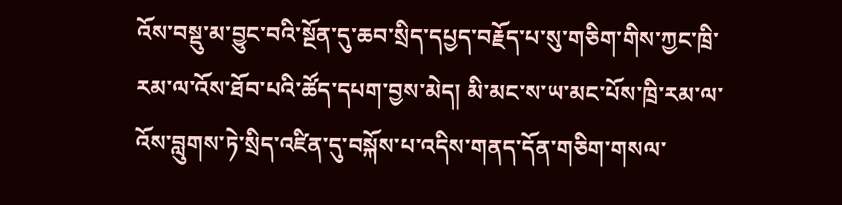འོས་བསྡུ་མ་བྱུང་བའི་སྔོན་དུ་ཆབ་སྲིད་དཔྱད་བརྗོད་པ་སུ་གཅིག་གིས་ཀྱང་ཁྲི་རམ་ལ་འོས་ཐོབ་པའི་ཚོད་དཔག་བྱས་མེད། མི་མང་ས་ཡ་མང་པོས་ཁྲི་རམ་ལ་འོས་བླུགས་ཏེ་སྲིད་འཛིན་དུ་བསྐོས་པ་འདིས་གནད་དོན་གཅིག་གསལ་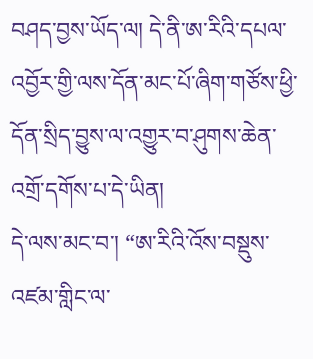བཤད་བྱས་ཡོད་ལ། དེ་ནི་ཨ་རིའི་དཔལ་འབྱོར་གྱི་ལས་དོན་མང་པོ་ཞིག་གཙོས་ཕྱི་དོན་སྲིད་བྱུས་ལ་འགྱུར་བ་ཤུགས་ཆེན་འགྲོ་དགོས་པ་དེ་ཡིན།
དེ་ལས་མང་བ་། “ཨ་རིའི་འོས་བསྡུས་འཛམ་གླིང་ལ་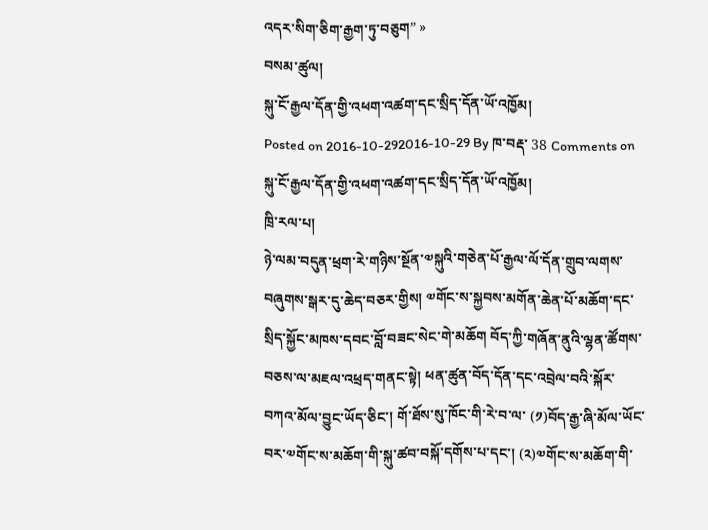འདར་སིག་ཅིག་རྒྱག་ཏུ་བཅུག” »
བསམ་ཚུལ།
སྐུ་ངོ་རྒྱལ་དོན་གྱི་འཕག་འཚག་དང་སྲིད་དོན་ཡོ་འཁྱོམ།
Posted on 2016-10-292016-10-29 By ཁ་བརྡ་ 38 Comments on སྐུ་ངོ་རྒྱལ་དོན་གྱི་འཕག་འཚག་དང་སྲིད་དོན་ཡོ་འཁྱོམ།
ཁྲི་རལ་པ།
ཉེ་ལམ་བདུན་ཕྲག་རེ་གཉིས་སྔོན་༧སྐུའི་གཅེན་པོ་རྒྱལ་ལོ་དོན་གྲུབ་ལགས་བཞུགས་སྒར་དུ་ཆེད་བཅར་གྱིས། ༧གོང་ས་སྐྱབས་མགོན་ཆེན་པོ་མཆོག་དང་སྲིད་སྐྱོང་མཁས་དབང་བློ་བཟང་སེང་གེ་མཆོག བོད་ཀྱི་གཞོན་ནུའི་ལྷན་ཚོགས་བཅས་ལ་མཇལ་འཕྲད་གནང་སྟེ། ཕན་ཚུན་བོད་དོན་དང་འབྲེལ་བའི་སྐོར་བཀའ་མོལ་བྱུང་ཡོད་ཅིང་། གོ་ཐོས་སུ་ཁོང་གི་རེ་བ་ལ་ (༡)བོད་རྒྱ་ཞི་མོལ་ཡོང་བར་༧གོང་ས་མཆོག་གི་སྐུ་ཚབ་བསྐོ་དགོས་པ་དང་། (༢)༧གོང་ས་མཆོག་གི་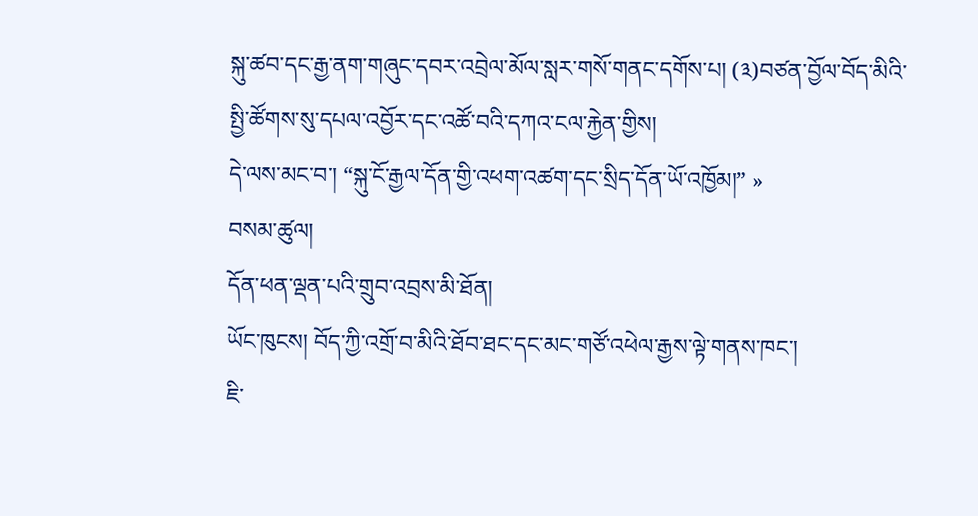སྐུ་ཚབ་དང་རྒྱ་ནག་གཞུང་དབར་འབྲེལ་མོལ་སླར་གསོ་གནང་དགོས་པ། (༣)བཙན་བྱོལ་བོད་མིའི་སྤྱི་ཚོགས་སུ་དཔལ་འབྱོར་དང་འཚོ་བའི་དཀའ་ངལ་རྐྱེན་གྱིས།
དེ་ལས་མང་བ་། “སྐུ་ངོ་རྒྱལ་དོན་གྱི་འཕག་འཚག་དང་སྲིད་དོན་ཡོ་འཁྱོམ།” »
བསམ་ཚུལ།
དོན་ཕན་ལྡན་པའི་གྲུབ་འབྲས་མི་ཐོན།
ཡོང་ཁུངས། བོད་ཀྱི་འགྲོ་བ་མིའི་ཐོབ་ཐང་དང་མང་གཙོ་འཕེལ་རྒྱས་ལྟེ་གནས་ཁང་།
ཇི་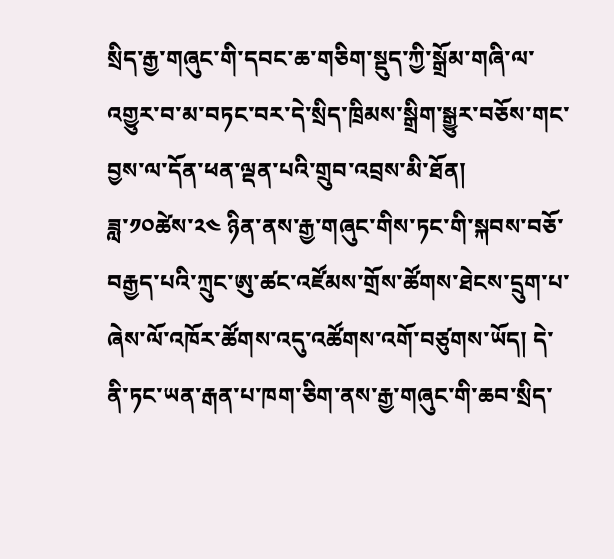སྲིད་རྒྱ་གཞུང་གི་དབང་ཆ་གཅིག་སྡུད་ཀྱི་སྒྲོམ་གཞི་ལ་འགྱུར་བ་མ་བཏང་བར་དེ་སྲིད་ཁྲིམས་སྒྲིག་སྒྱུར་བཅོས་གང་བྱས་ལ་དོན་ཕན་ལྡན་པའི་གྲུབ་འབྲས་མི་ཐོན།
ཟླ་༡༠ཚེས་༢༤ ཉིན་ནས་རྒྱ་གཞུང་གིས་ཏང་གི་སྐབས་བཅོ་བརྒྱད་པའི་ཀྲུང་ཨུ་ཚང་འཛོམས་གྲོས་ཚོགས་ཐེངས་དྲུག་པ་ཞེས་ལོ་འཁོར་ཚོགས་འདུ་འཚོགས་འགོ་བཙུགས་ཡོད། དེ་ནི་ཏང་ཡན་རྒན་པ་ཁག་ཅིག་ནས་རྒྱ་གཞུང་གི་ཆབ་སྲིད་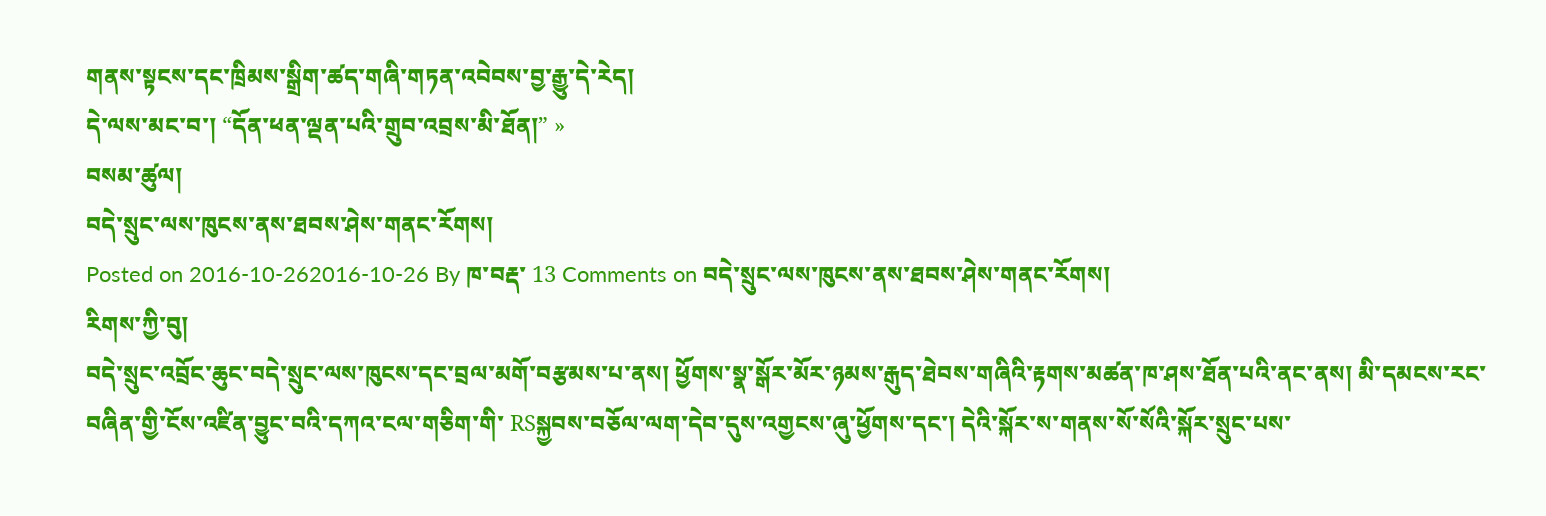གནས་སྟངས་དང་ཁྲིམས་སྒྲིག་ཚད་གཞི་གཏན་འབེབས་བྱ་རྒྱུ་དེ་རེད།
དེ་ལས་མང་བ་། “དོན་ཕན་ལྡན་པའི་གྲུབ་འབྲས་མི་ཐོན།” »
བསམ་ཚུལ།
བདེ་སྲུང་ལས་ཁུངས་ནས་ཐབས་ཤེས་གནང་རོགས།
Posted on 2016-10-262016-10-26 By ཁ་བརྡ་ 13 Comments on བདེ་སྲུང་ལས་ཁུངས་ནས་ཐབས་ཤེས་གནང་རོགས།
རིགས་ཀྱི་བུ།
བདེ་སྲུང་འབྲོང་ཆུང་བདེ་སྲུང་ལས་ཁུངས་དང་བྲལ་མགོ་བརྩམས་པ་ནས། ཕྱོགས་སྣ་སྒོར་མོར་ཉམས་རྒུད་ཐེབས་གཞིའི་རྟགས་མཚན་ཁ་ཤས་ཐོན་པའི་ནང་ནས། མི་དམངས་རང་བཞིན་གྱི་ངོས་འཛིན་བྱུང་བའི་དཀའ་ངལ་གཅིག་གི་ RSསྐྱབས་བཅོལ་ལག་དེབ་དུས་འགྱངས་ཞུ་ཕྱོགས་དང་། དེའི་སྐོར་ས་གནས་སོ་སོའི་སྐོར་སྲུང་པས་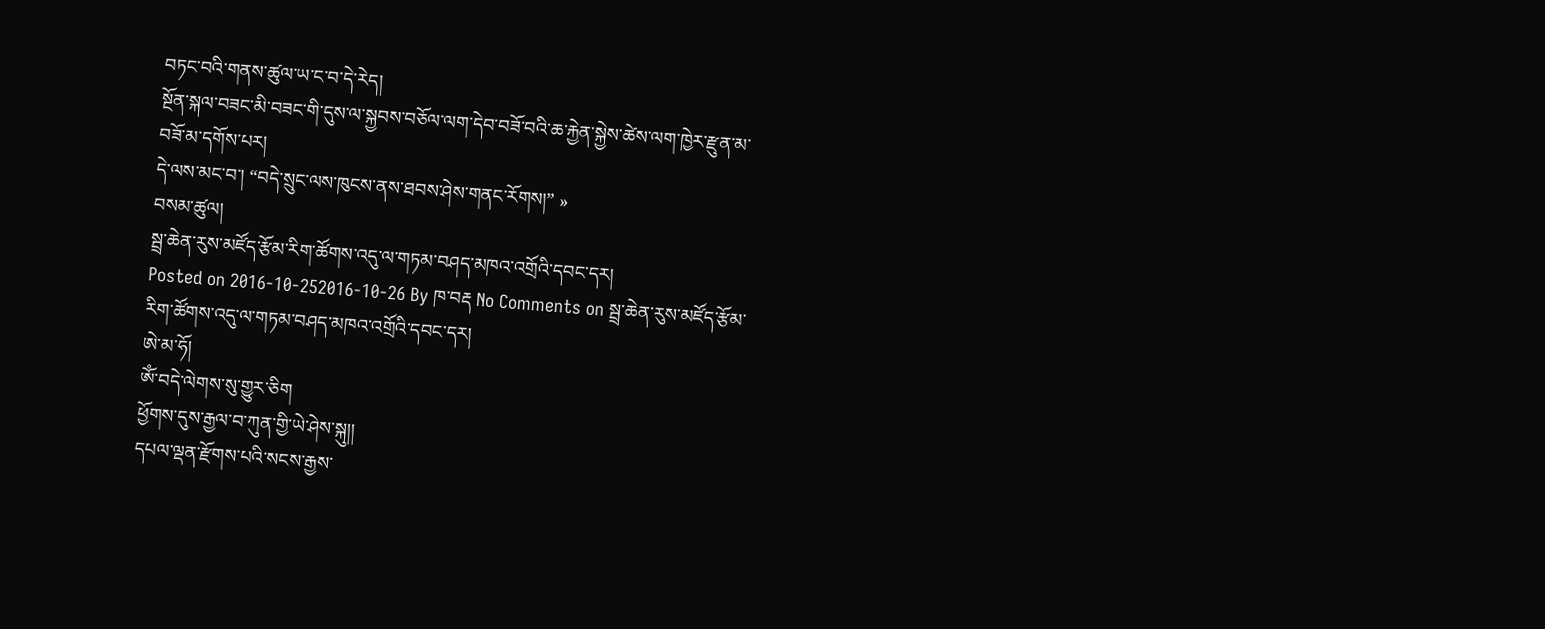བཏང་བའི་གནས་ཚུལ་ཡ་ང་བ་དེ་རེད།
སྔོན་སྐལ་བཟང་མི་བཟང་གི་དུས་ལ་སྐྱབས་བཅོལ་ལག་དེབ་བཟོ་བའི་ཆ་རྐྱེན་སྐྱེས་ཚེས་ལག་ཁྱེར་རྫུན་མ་བཟོ་མ་དགོས་པར།
དེ་ལས་མང་བ་། “བདེ་སྲུང་ལས་ཁུངས་ནས་ཐབས་ཤེས་གནང་རོགས།” »
བསམ་ཚུལ།
སྦྲ་ཆེན་རུས་མཛོད་རྩོམ་རིག་ཚོགས་འདུ་ལ་གཏམ་བཤད་མཁའ་འགྲོའི་དབང་དར།
Posted on 2016-10-252016-10-26 By ཁ་བརྡ No Comments on སྦྲ་ཆེན་རུས་མཛོད་རྩོམ་རིག་ཚོགས་འདུ་ལ་གཏམ་བཤད་མཁའ་འགྲོའི་དབང་དར།
ཨེ་མ་ཧོ།
ཨོཾ་བདེ་ལེགས་སུ་གྱུར་ཅིག
ཕྱོགས་དུས་རྒྱལ་བ་ཀུན་གྱི་ཡེ་ཤེས་སྐུ།།
དཔལ་ལྡན་རྫོགས་པའི་སངས་རྒྱས་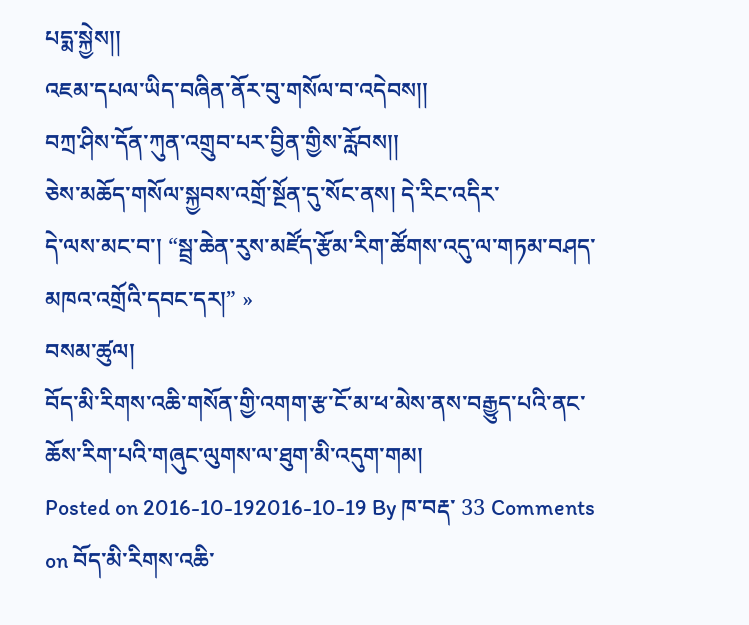པདྨ་སྐྱེས།།
འཇམ་དཔལ་ཡིད་བཞིན་ནོར་བུ་གསོལ་བ་འདེབས།།
བཀྲ་ཤིས་དོན་ཀུན་འགྲུབ་པར་བྱིན་གྱིས་རློབས།།
ཅེས་མཆོད་གསོལ་སྐྱབས་འགྲོ་སྔོན་དུ་སོང་ནས། དེ་རིང་འདིར་
དེ་ལས་མང་བ་། “སྦྲ་ཆེན་རུས་མཛོད་རྩོམ་རིག་ཚོགས་འདུ་ལ་གཏམ་བཤད་མཁའ་འགྲོའི་དབང་དར།” »
བསམ་ཚུལ།
བོད་མི་རིགས་འཆི་གསོན་གྱི་འགག་རྩ་ངོ་མ་ཕ་མེས་ནས་བརྒྱུད་པའི་ནང་ཆོས་རིག་པའི་གཞུང་ལུགས་ལ་ཐུག་མི་འདུག་གམ།
Posted on 2016-10-192016-10-19 By ཁ་བརྡ་ 33 Comments on བོད་མི་རིགས་འཆི་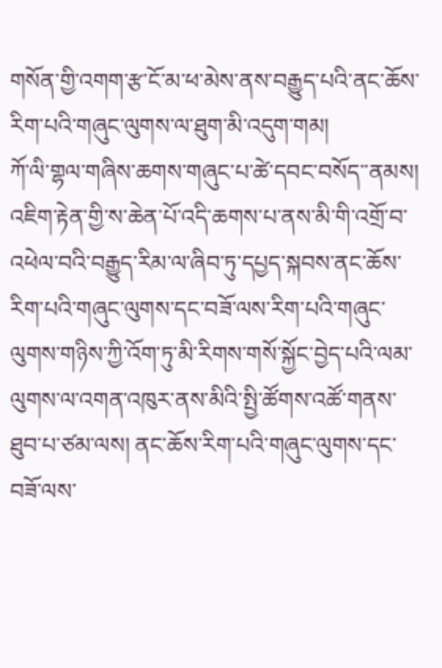གསོན་གྱི་འགག་རྩ་ངོ་མ་ཕ་མེས་ནས་བརྒྱུད་པའི་ནང་ཆོས་རིག་པའི་གཞུང་ལུགས་ལ་ཐུག་མི་འདུག་གམ།
ཀོ་ལི་གྷལ་གཞིས་ཆགས་གཞུང་པ་ཚེ་དབང་བསོད་་ནམས།
འཇིག་རྟེན་གྱི་ས་ཆེན་པོ་འདི་ཆགས་པ་ནས་མི་གི་འགྲོ་བ་འཕེལ་བའི་བརྒྱུད་རིམ་ལ་ཞིབ་ཏུ་དཔྱད་སྐབས་ནང་ཆོས་རིག་པའི་གཞུང་ལུགས་དང་བཟོ་ལས་རིག་པའི་གཞུང་ལུགས་གཉིས་ཀྱི་འོག་ཏུ་མི་རིགས་གསོ་སྐྱོང་བྱེད་པའི་ལམ་ལུགས་ལ་འགན་འཁུར་ནས་མིའི་སྤྱི་ཚོགས་འཚོ་གནས་ཐུབ་པ་ཙམ་ལས། ནང་ཆོས་རིག་པའི་གཞུང་ལུགས་དང་བཟོ་ལས་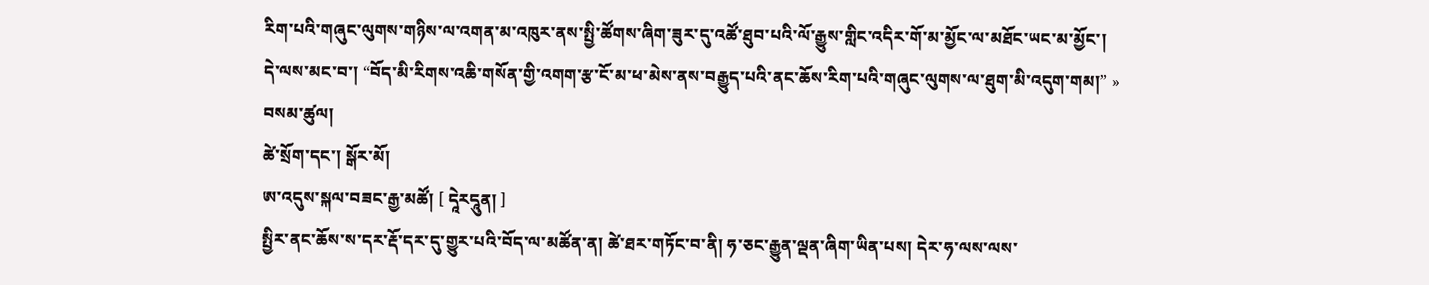རིག་པའི་གཞུང་ལུགས་གཉིས་ལ་འགན་མ་འཁུར་ནས་སྤྱི་ཚོགས་ཞིག་ཟུར་དུ་འཚོ་ཐུབ་པའི་ལོ་རྒྱུས་གླིང་འདིར་གོ་མ་མྱོང་ལ་མཐོང་ཡང་མ་མྱོང་།
དེ་ལས་མང་བ་། “བོད་མི་རིགས་འཆི་གསོན་གྱི་འགག་རྩ་ངོ་མ་ཕ་མེས་ནས་བརྒྱུད་པའི་ནང་ཆོས་རིག་པའི་གཞུང་ལུགས་ལ་ཐུག་མི་འདུག་གམ།” »
བསམ་ཚུལ།
ཚེ་སྲོག་དང་། སྒོར་མོ།
ཨ་འདུས་སྐལ་བཟང་རྒྱ་མཚོ། [ དཱེརདཱུན། ]
སྤྱིར་ནང་ཆོས་ས་དར་རྡོ་དར་དུ་གྱུར་པའི་བོད་ལ་མཚོན་ན། ཚེ་ཐར་གཏོང་བ་ནི། ཧ་ཅང་རྒྱུན་ལྡན་ཞིག་ཡིན་པས། དེར་ཧ་ལས་ལས་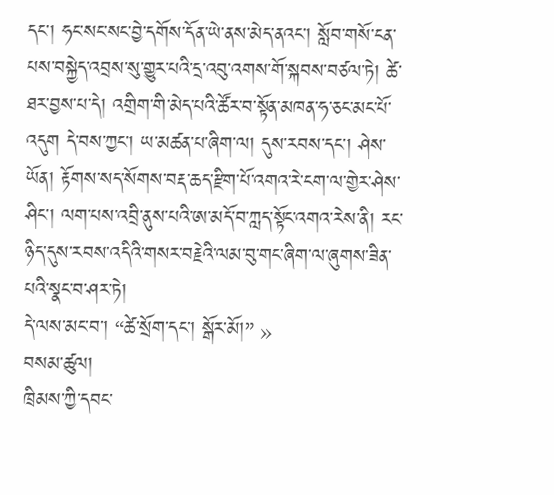དང་། ཧང་སང་སང་བྱེ་དགོས་དོན་ཡེ་ནས་མེད་ནའང་། སློབ་གསོ་ངན་པས་བསྐྱེད་འབྲས་སུ་གྱུར་པའི་དྲ་འབུ་འགས་གོ་སྐབས་བཙལ་ཏེ། ཚེ་ཐར་བྱས་པ་དེ། འགྲིག་གི་མེད་པའི་ཚོར་བ་སྟོན་མཁན་ཧ་ཅང་མང་པོ་འདུག དེ་བས་ཀྱང་། ཡ་མཚན་པ་ཞིག་ལ། དུས་རབས་དང་། ཤེས་ཡོན། རྟོགས་སད་སོགས་བརྡ་ཆད་རྫིག་པོ་འགའ་རེ་ངག་ལ་གྱེར་ཤེས་ཤིང་། ལག་པས་འབྲི་ནུས་པའི་ཨ་མདོ་བ་ཀླད་སྟོང་འགའ་རེས་ནི། རང་ཉིད་དུས་རབས་འདིའི་གསར་བརྗེའི་ལམ་བུ་གང་ཞིག་ལ་ཞུགས་ཟིན་པའི་སྣང་བ་ཤར་ཏེ།
དེ་ལས་མང་བ་། “ཚེ་སྲོག་དང་། སྒོར་མོ།” »
བསམ་ཚུལ།
ཁྲིམས་ཀྱི་དབང་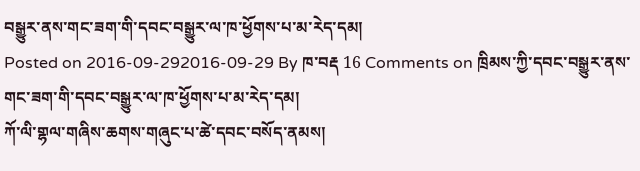བསྒྱུར་ནས་གང་ཟག་གི་དབང་བསྒྱུར་ལ་ཁ་ཕྱོགས་པ་མ་རེད་དམ།
Posted on 2016-09-292016-09-29 By ཁ་བརྡ 16 Comments on ཁྲིམས་ཀྱི་དབང་བསྒྱུར་ནས་གང་ཟག་གི་དབང་བསྒྱུར་ལ་ཁ་ཕྱོགས་པ་མ་རེད་དམ།
ཀོ་ལི་གྷལ་གཞིས་ཆགས་གཞུང་པ་ཚེ་དབང་བསོད་ནམས།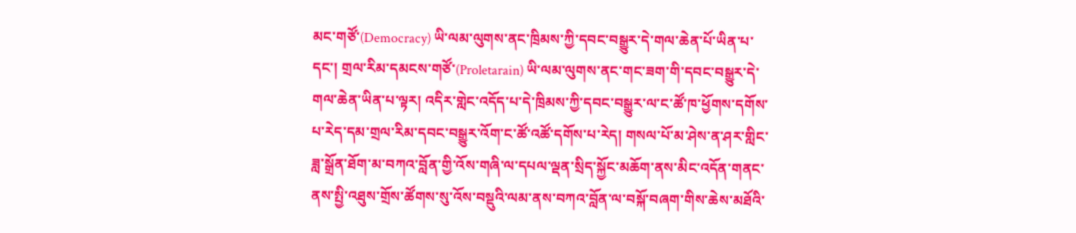མང་གཙོ་(Democracy) ཡི་ལམ་ལུགས་ནང་ཁྲིམས་ཀྱི་དབང་བསྒྱུར་དེ་གལ་ཆེན་པོ་ཡིན་པ་དང་། གྲལ་རིམ་དམངས་གཙོ་(Proletarain) ཡི་ལམ་ལུགས་ནང་གང་ཟག་གི་དབང་བསྒྱུར་དེ་གལ་ཆེན་ཡིན་པ་ལྟར། འདིར་གླེང་འདོད་པ་དེ་ཁྲིམས་ཀྱི་དབང་བསྒྱུར་ལ་ང་ཚོ་ཁ་ཕྱོགས་དགོས་པ་རེད་དམ་གྲལ་རིམ་དབང་བསྒྱུར་འོག་ང་ཚོ་འཚོ་དགོས་པ་རེད། གསལ་པོ་མ་ཤེས་ན་ཤར་གླིང་ཟླ་སྒྲོན་ཐོག་མ་བཀའ་བློན་གྱི་འོས་གཞི་ལ་དཔལ་ལྡན་སྲིད་སྐྱོང་མཆོག་ནས་མིང་འདོན་གནང་ནས་སྤྱི་འཐུས་གྲོས་ཚོགས་སུ་འོས་བསྡུའི་ལམ་ནས་བཀའ་བློན་ལ་བསྐོ་བཞག་གིས་ཆེས་མཐོའི་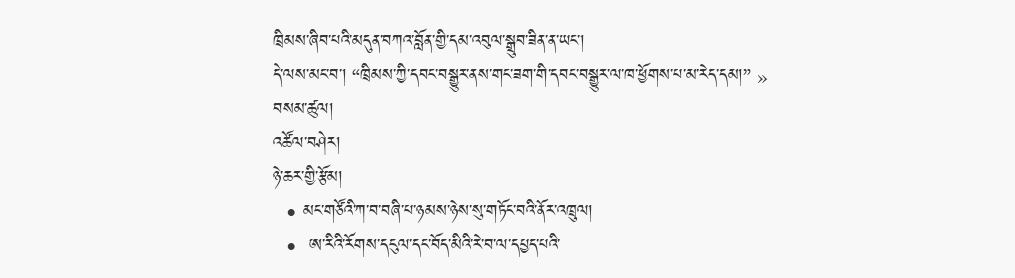ཁྲིམས་ཞིབ་པའི་མདུན་བཀའ་བློན་གྱི་དམ་འབུལ་སྒྲུབ་ཟིན་ན་ཡང་།
དེ་ལས་མང་བ་། “ཁྲིམས་ཀྱི་དབང་བསྒྱུར་ནས་གང་ཟག་གི་དབང་བསྒྱུར་ལ་ཁ་ཕྱོགས་པ་མ་རེད་དམ།” »
བསམ་ཚུལ།
འཚོལ་བཤེར།
ཉེ་ཆར་གྱི་རྩོམ།
  • མང་གཙོའི་ཀ་བ་བཞི་པ་ཉམས་ཉེས་སུ་གཏོང་བའི་ནོར་འཁྲུལ།
  •  ཨ་རིའི་རོགས་དངུལ་དང་བོད་མིའི་རེ་བ་ལ་དཔྱད་པའི་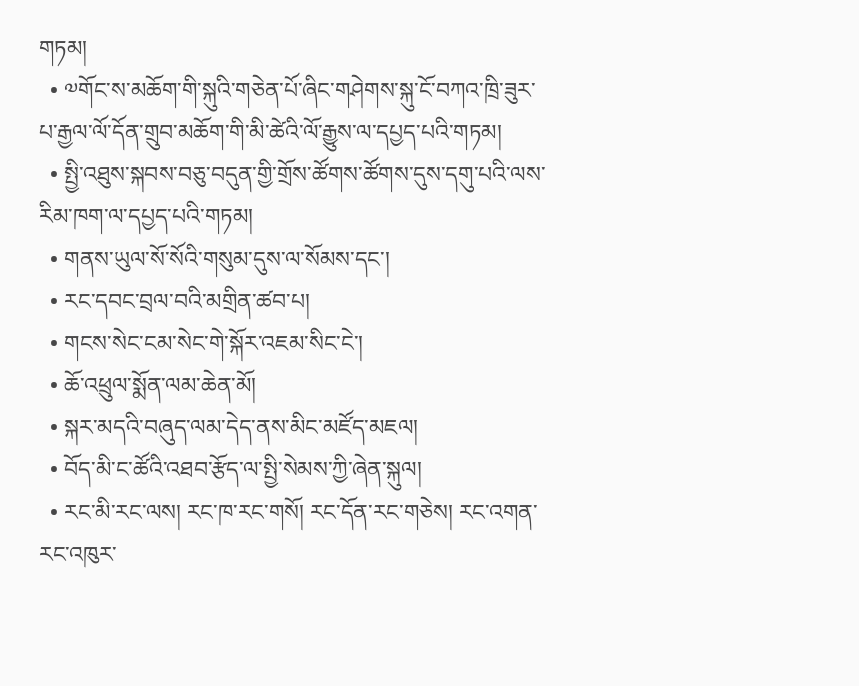གཏམ།
  • ༧གོང་ས་མཆོག་གི་སྐུའི་གཅེན་པོ་ཞིང་གཤེགས་སྐུ་ངོ་བཀའ་ཁྲི་ཟུར་པ་རྒྱལ་ལོ་དོན་གྲུབ་མཆོག་གི་མི་ཚེའི་ལོ་རྒྱུས་ལ་དཔྱད་པའི་གཏམ།
  • སྤྱི་འཐུས་སྐབས་བཅུ་བདུན་གྱི་གྲོས་ཚོགས་ཚོགས་དུས་དགུ་པའི་ལས་རིམ་ཁག་ལ་དཔྱད་པའི་གཏམ།
  • གནས་ཡུལ་སོ་སོའི་གསུམ་དུས་ལ་སོམས་དང་།
  • རང་དབང་བྲལ་བའི་མགྲིན་ཚབ་པ།
  • གངས་སེང་ངམ་སེང་གེ་སྐོར་འཇམ་སིང་ངེ་།
  • ཆོ་འཕྲུལ་སྨོན་ལམ་ཆེན་མོ།
  • སྐར་མདའི་བཞུད་ལམ་དེད་ནས་མིང་མཛོད་མཇལ།
  • བོད་མི་ང་ཚོའི་འཐབ་རྩོད་ལ་སྤྱི་སེམས་ཀྱི་ཞེན་སྐུལ།
  • རང་མི་རང་ལས། རང་ཁ་རང་གསོ། རང་དོན་རང་གཅེས། རང་འགན་རང་འཁུར་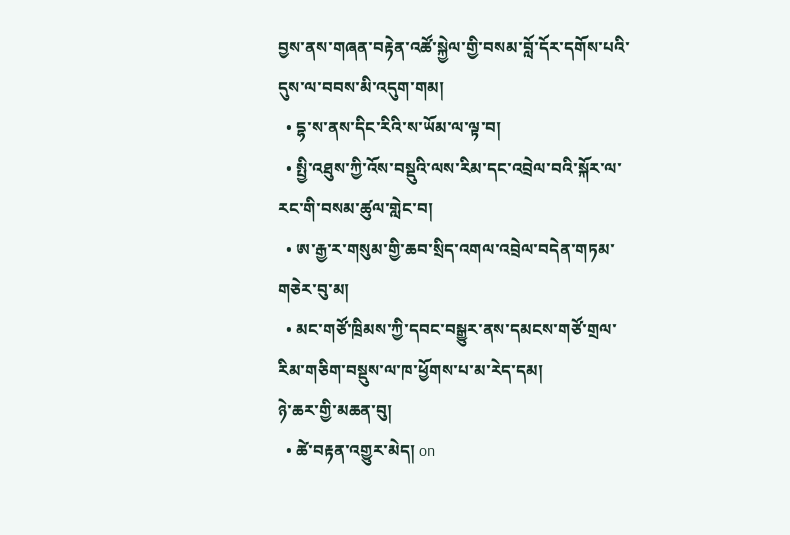བྱས་ནས་གཞན་བརྟེན་འཚོ་སྐྱེལ་གྱི་བསམ་བློ་དོར་དགོས་པའི་དུས་ལ་བབས་མི་འདུག་གམ།
  • དྷ་ས་ནས་དིང་རིའི་ས་ཡོམ་ལ་ལྟ་བ།
  • སྤྱི་འཐུས་ཀྱི་འོས་བསྡུའི་ལས་རིམ་དང་འབྲེལ་བའི་སྐོར་ལ་རང་གི་བསམ་ཚུལ་གླེང་བ།
  • ཨ་རྒྱ་ར་གསུམ་གྱི་ཆབ་སྲིད་འགལ་འབྲེལ་བདེན་གཏམ་གཅེར་བུ་མ།
  • མང་གཙོ་ཁྲིམས་ཀྱི་དབང་བསྒྱུར་ནས་དམངས་གཙོ་གྲལ་རིམ་གཅིག་བསྡུས་ལ་ཁ་ཕྱོགས་པ་མ་རེད་དམ།
ཉེ་ཆར་གྱི་མཆན་བུ།
  • ཚེ་བརྟན་འགྱུར་མེད། on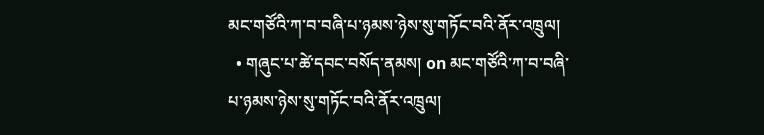མང་གཙོའི་ཀ་བ་བཞི་པ་ཉམས་ཉེས་སུ་གཏོང་བའི་ནོར་འཁྲུལ།
  • གཞུང་པ་ཚེ་དབང་བསོད་ནམས། on མང་གཙོའི་ཀ་བ་བཞི་པ་ཉམས་ཉེས་སུ་གཏོང་བའི་ནོར་འཁྲུལ།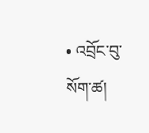• འབྲོང་བུ་སོག་ཚ།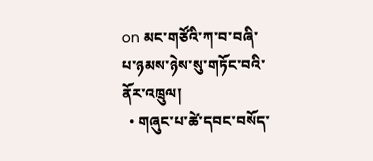on མང་གཙོའི་ཀ་བ་བཞི་པ་ཉམས་ཉེས་སུ་གཏོང་བའི་ནོར་འཁྲུལ།
  • གཞུང་པ་ཚེ་དབང་བསོད་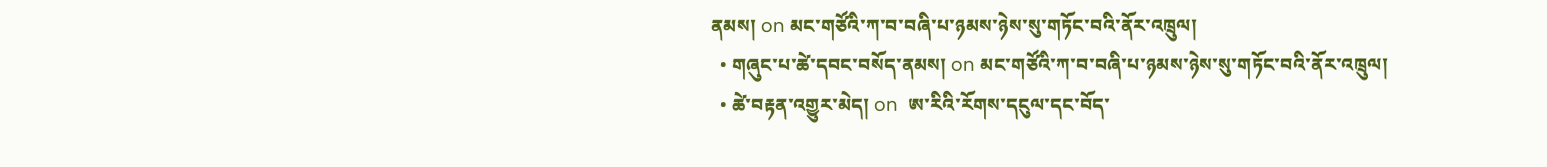ནམས། on མང་གཙོའི་ཀ་བ་བཞི་པ་ཉམས་ཉེས་སུ་གཏོང་བའི་ནོར་འཁྲུལ།
  • གཞུང་པ་ཚེ་དབང་བསོད་ནམས། on མང་གཙོའི་ཀ་བ་བཞི་པ་ཉམས་ཉེས་སུ་གཏོང་བའི་ནོར་འཁྲུལ།
  • ཚེ་བརྟན་འགྱུར་མེད། on  ཨ་རིའི་རོགས་དངུལ་དང་བོད་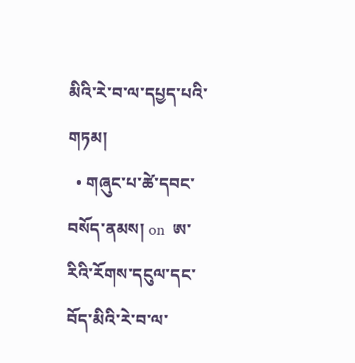མིའི་རེ་བ་ལ་དཔྱད་པའི་གཏམ།
  • གཞུང་པ་ཚེ་དབང་བསོད་ནམས། on  ཨ་རིའི་རོགས་དངུལ་དང་བོད་མིའི་རེ་བ་ལ་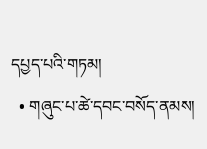དཔྱད་པའི་གཏམ།
  • གཞུང་པ་ཚེ་དབང་བསོད་ནམས།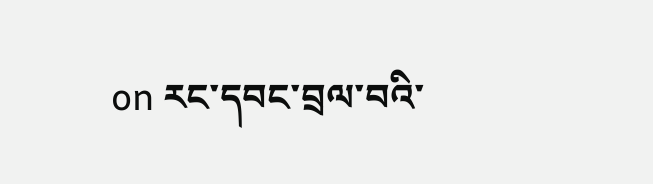on རང་དབང་བྲལ་བའི་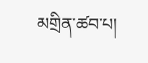མགྲིན་ཚབ་པ།